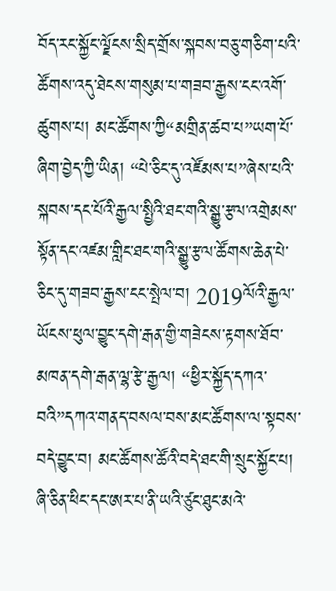བོད་རང་སྐྱོང་ལྗོངས་སྲིད་གྲོས་སྐབས་བཅུ་གཅིག་པའི་ཚོགས་འདུ་ཐེངས་གསུམ་པ་གཟབ་རྒྱས་ངང་འགོ་ཚུགས་པ། མང་ཚོགས་ཀྱི“མགྲིན་ཚབ་པ”ཡག་པོ་ཞིག་བྱེད་ཀྱི་ཡིན། “པེ་ཅིང་དུ་འཛོམས་པ”ཞེས་པའི་སྐབས་དང་པོའི་རྒྱལ་སྤྱིའི་ཐང་གའི་སྒྱུ་རྩལ་འགྲེམས་སྟོན་དང་འཛམ་གླིང་ཐང་གའི་སྒྱུ་རྩལ་ཚོགས་ཆེན་པེ་ཅིང་དུ་གཟབ་རྒྱས་ངང་སྤེལ་བ། 2019ལོའི་རྒྱལ་ཡོངས་ཕུལ་བྱུང་དགེ་རྒན་གྱི་གཟེངས་རྟགས་ཐོབ་མཁན་དགེ་རྒན་ལྷ་རྩེ་རྒྱལ། “ཕྱིར་སྐྱོད་དཀའ་བའི”དཀའ་གནད་བསལ་བས་མང་ཚོགས་ལ་སྟབས་བདེ་བྱུང་བ། མང་ཚོགས་ཚོའི་བདེ་ཐང་གི་སྲུང་སྐྱོང་པ། ཞི་ཅིན་ཕིང་དང་ཨར་པ་ནི་ཡའི་ཙུང་ཐུང་མའེ་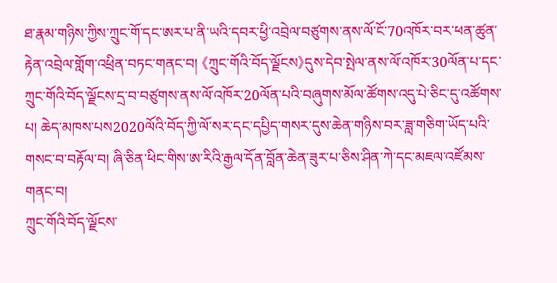ཐ་རྣམ་གཉིས་ཀྱིས་ཀྲུང་གོ་དང་ཨར་པ་ནི་ཡའི་དབར་ཕྱི་འབྲེལ་བཙུགས་ནས་ལོ་ངོ་70འཁོར་བར་ཕན་ཚུན་རྟེན་འབྲེལ་གློག་འཕྲིན་བཏང་གནང་བ། 《ཀྲུང་གོའི་བོད་ལྗོངས》དུས་དེབ་སྤེལ་ནས་ལོ་འཁོར་30ལོན་པ་དང་ཀྲུང་གོའི་བོད་ལྗོངས་དྲ་བ་བཙུགས་ནས་ལོ་འཁོར་20ལོན་པའི་བཞུགས་མོལ་ཚོགས་འདུ་པེ་ཅིང་དུ་འཚོགས་པ། ཆེད་མཁས་པས2020ལོའི་བོད་ཀྱི་ལོ་སར་དང་དཔྱིད་གསར་དུས་ཆེན་གཉིས་བར་ཟླ་གཅིག་ཡོད་པའི་གསང་བ་བརྟོལ་བ། ཞི་ཅིན་ཕིང་གིས་ཨ་རིའི་རྒྱལ་དོན་བློན་ཆེན་ཟུར་པ་ཅིས་ཤིན་ཀེ་དང་མཇལ་འཛོམས་གནང་བ།
ཀྲུང་གོའི་བོད་ལྗོངས་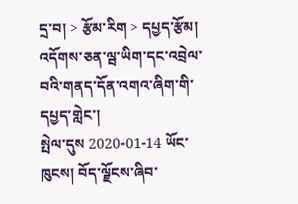དྲ་བ། > རྩོམ་རིག > དཔྱད་རྩོམ།
འདོགས་ཅན་ལྦ་ཡིག་དང་འབྲེལ་བའི་གནད་དོན་འགའ་ཞིག་གི་དཔྱད་གླེང་།
སྤེལ་དུས 2020-01-14 ཡོང་ཁུངས། བོད་ལྗོངས་ཞིབ་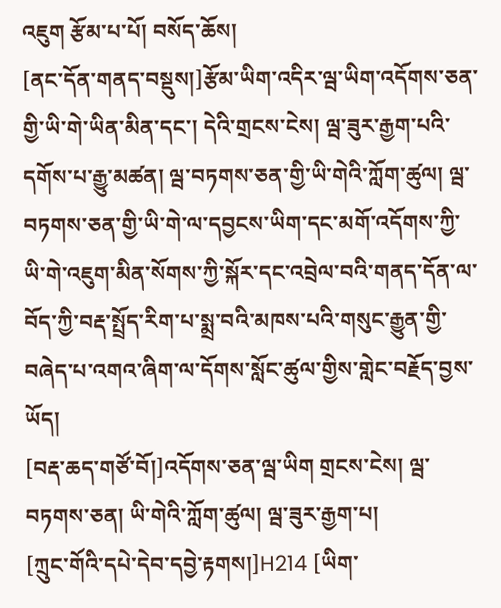འཇུག རྩོམ་པ་པོ། བསོད་ཆོས།
[ནང་དོན་གནད་བསྡུས།]རྩོམ་ཡིག་འདིར་ལྦ་ཡིག་འདོགས་ཅན་གྱི་ཡི་གེ་ཡིན་མིན་དང་། དེའི་གྲངས་ངེས། ལྦ་ཟུར་རྒྱག་པའི་དགོས་པ་རྒྱུ་མཚན། ལྦ་བཏགས་ཅན་གྱི་ཡི་གེའི་ཀློག་ཚུལ། ལྦ་བཏགས་ཅན་གྱི་ཡི་གེ་ལ་དབྱངས་ཡིག་དང་མགོ་འདོགས་ཀྱི་ཡི་གེ་འཇུག་མིན་སོགས་ཀྱི་སྐོར་དང་འབྲེལ་བའི་གནད་དོན་ལ་བོད་ཀྱི་བརྡ་སྤྲོད་རིག་པ་སྨྲ་བའི་མཁས་པའི་གསུང་རྒྱུན་གྱི་བཞེད་པ་འགའ་ཞིག་ལ་དོགས་སློང་ཚུལ་གྱིས་གླེང་བརྗོད་བྱས་ཡོད།
[བརྡ་ཆད་གཙོ་བོ།]འདོགས་ཅན་ལྦ་ཡིག གྲངས་ངེས། ལྦ་བཏགས་ཅན། ཡི་གེའི་ཀློག་ཚུལ། ལྦ་ཟུར་རྒྱག་པ།
[ཀྲུང་གོའི་དཔེ་དེབ་དབྱེ་རྟགས།]H214 [ཡིག་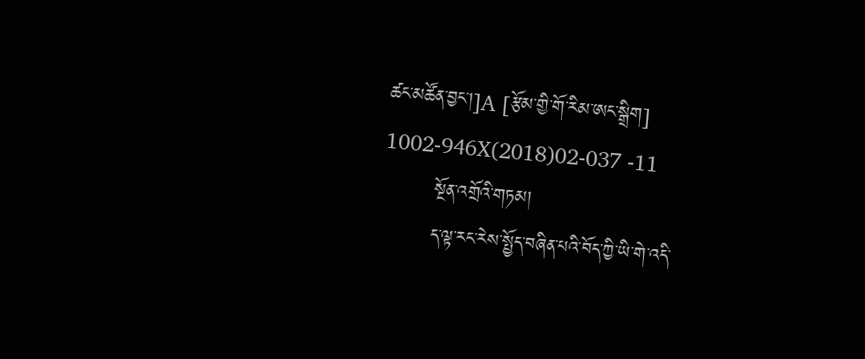ཚང་མཚོན་བྱང་།]A [རྩོམ་གྱི་གོ་རིམ་ཨང་སྒྲིག] 1002-946X(2018)02-037 -11
        སྔོན་འགྲོའི་གཏམ།
        ད་ལྟ་རང་རེས་སྤྱོད་བཞིན་པའི་བོད་ཀྱི་ཡི་གེ་འདི་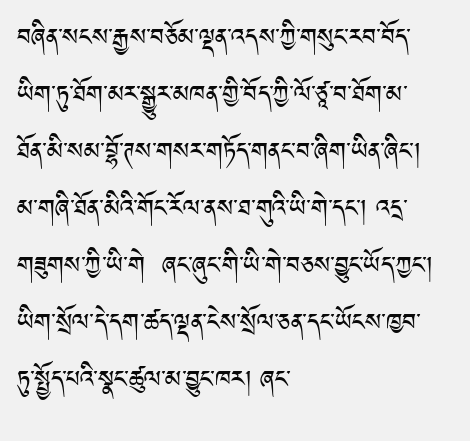བཞིན་སངས་རྒྱས་བཅོམ་ལྡན་འདས་ཀྱི་གསུང་རབ་བོད་ཡིག་ཏུ་ཐོག་མར་སྒྱུར་མཁན་གྱི་བོད་ཀྱི་ལོ་ཙཱ་བ་ཐོག་མ་ཐོན་མི་སམ་བྷོ་ཊས་གསར་གཏོད་གནང་བ་ཞིག་ཡིན་ཞིང་། མ་གཞི་ཐོན་མིའི་གོང་རོལ་ནས་ཐ་གུའི་ཡི་གེ་དང་། འདྲ་གཟུགས་ཀྱི་ཡི་གེ  ཞང་ཞུང་གི་ཡི་གེ་བཅས་བྱུང་ཡོད་ཀྱང་། ཡིག་སྲོལ་དེ་དག་ཚད་ལྡན་ངེས་སྲོལ་ཅན་དང་ཡོངས་ཁྱབ་ཏུ་སྤྱོད་པའི་སྣང་ཚུལ་མ་བྱུང་ཁར། ཞང་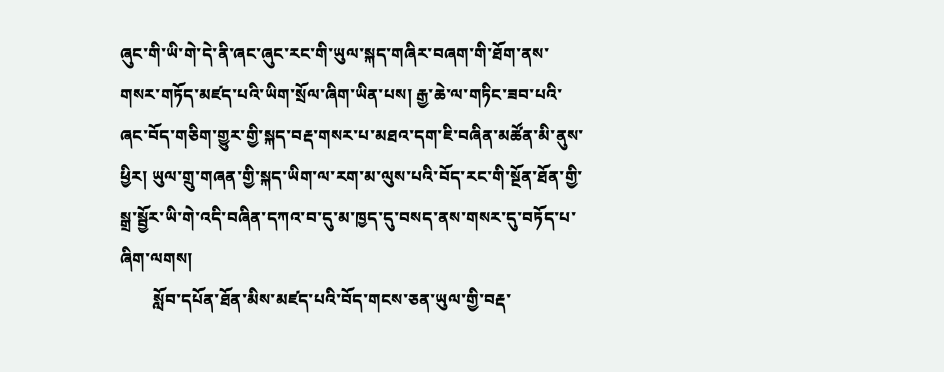ཞུང་གི་ཡི་གེ་དེ་ནི་ཞང་ཞུང་རང་གི་ཡུལ་སྐད་གཞིར་བཞག་གི་ཐོག་ནས་གསར་གཏོད་མཛད་པའི་ཡིག་སྲོལ་ཞིག་ཡིན་པས། རྒྱ་ཆེ་ལ་གཏིང་ཟབ་པའི་ཞང་བོད་གཅིག་གྱུར་གྱི་སྐད་བརྡ་གསར་པ་མཐའ་དག་ཇི་བཞིན་མཚོན་མི་ནུས་ཕྱིར། ཡུལ་གྲུ་གཞན་གྱི་སྐད་ཡིག་ལ་རག་མ་ལུས་པའི་བོད་རང་གི་སྔོན་ཐོན་གྱི་སྒྲ་སྦྱོར་ཡི་གེ་འདི་བཞིན་དཀའ་བ་དུ་མ་ཁྱད་དུ་བསད་ནས་གསར་དུ་བཏོད་པ་ཞིག་ལགས།
        སློབ་དཔོན་ཐོན་མིས་མཛད་པའི་བོད་གངས་ཅན་ཡུལ་གྱི་བརྡ་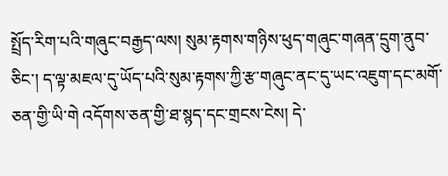སྤྲོད་རིག་པའི་གཞུང་བརྒྱད་ལས། སུམ་རྟགས་གཉིས་ཕུད་གཞུང་གཞན་དྲུག་ནུབ་ཅིང་། ད་ལྟ་མཇལ་དུ་ཡོད་པའི་སུམ་རྟགས་ཀྱི་རྩ་གཞུང་ནང་དུ་ཡང་འཇུག་དང་མགོ་ཅན་གྱི་ཡི་གེ འདོགས་ཅན་གྱི་ཐ་སྙད་དང་གྲངས་ངེས། དེ་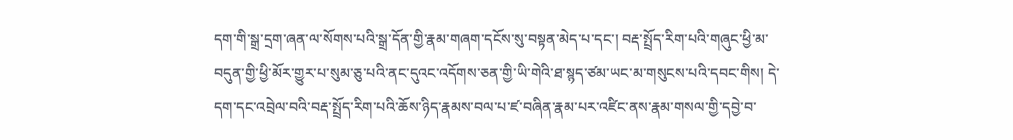དག་གི་སྒྲ་དྲག་ཞན་ལ་སོགས་པའི་སྒྲ་དོན་གྱི་རྣམ་གཞག་དངོས་སུ་བསྟན་མེད་པ་དང་། བརྡ་སྤྲོད་རིག་པའི་གཞུང་ཕྱི་མ་བདུན་གྱི་ཕྱི་མོར་གྱུར་པ་སུམ་ཅུ་པའི་ནང་དུའང་འདོགས་ཅན་གྱི་ཡི་གེའི་ཐ་སྙད་ཙམ་ཡང་མ་གསུངས་པའི་དབང་གིས། དེ་དག་དང་འབྲེལ་བའི་བརྡ་སྤྲོད་རིག་པའི་ཆོས་ཉིད་རྣམས་བལ་པ་ཛ་བཞིན་རྣམ་པར་འཛིང་ནས་རྣམ་གསལ་གྱི་དབྱེ་བ་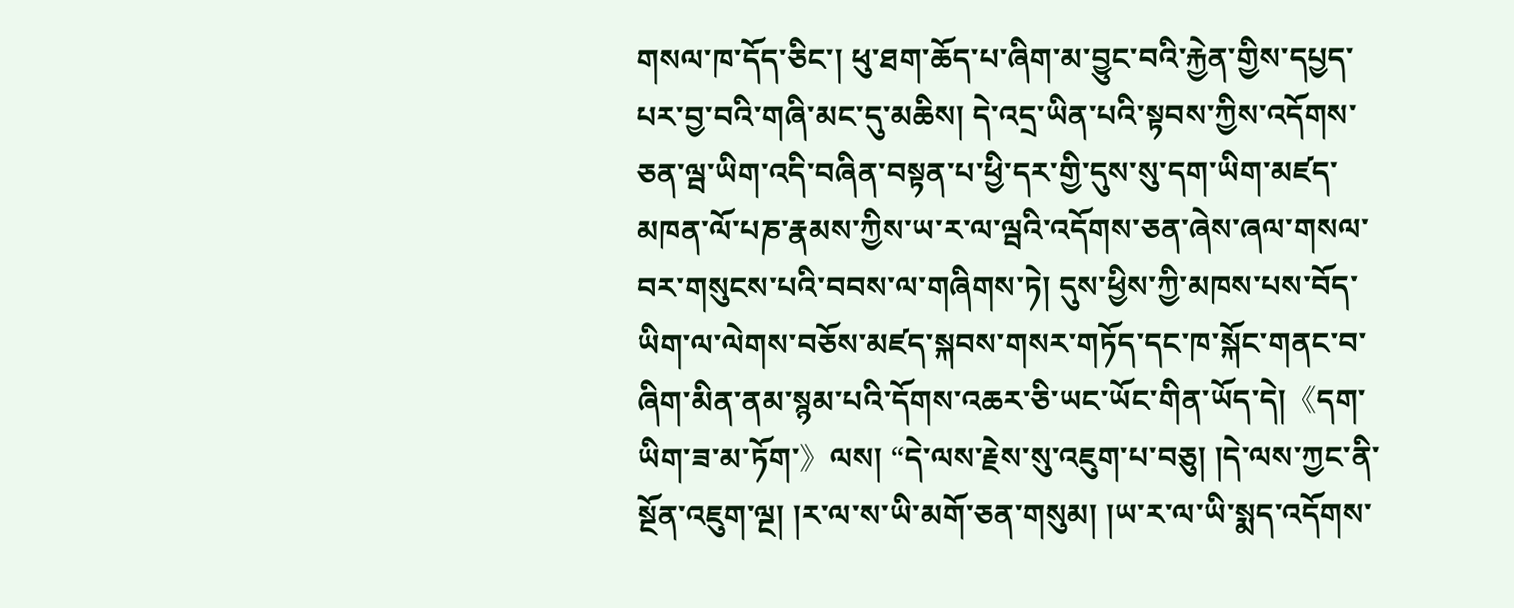གསལ་ཁ་དོད་ཅིང་། ཕུ་ཐག་ཆོད་པ་ཞིག་མ་བྱུང་བའི་རྐྱེན་གྱིས་དཔྱད་པར་བྱ་བའི་གཞི་མང་དུ་མཆིས། དེ་འདྲ་ཡིན་པའི་སྟབས་ཀྱིས་འདོགས་ཅན་ལྦ་ཡིག་འདི་བཞིན་བསྟན་པ་ཕྱི་དར་གྱི་དུས་སུ་དག་ཡིག་མཛད་མཁན་ལོ་པཎ་རྣམས་ཀྱིས་ཡ་ར་ལ་ལྦའི་འདོགས་ཅན་ཞེས་ཞལ་གསལ་བར་གསུངས་པའི་བབས་ལ་གཞིགས་ཏེ། དུས་ཕྱིས་ཀྱི་མཁས་པས་བོད་ཡིག་ལ་ལེགས་བཅོས་མཛད་སྐབས་གསར་གཏོད་དང་ཁ་སྐོང་གནང་བ་ཞིག་མིན་ནམ་སྙམ་པའི་དོགས་འཆར་ཅི་ཡང་ཡོང་གིན་ཡོད་དེ།《དག་ཡིག་ཟ་མ་ཏོག་》ལས། “དེ་ལས་རྗེས་སུ་འཇུག་པ་བཅུ། །དེ་ལས་ཀྱང་ནི་སྔོན་འཇུག་ལྔ། །ར་ལ་ས་ཡི་མགོ་ཅན་གསུམ། །ཡ་ར་ལ་ཡི་སྨད་འདོགས་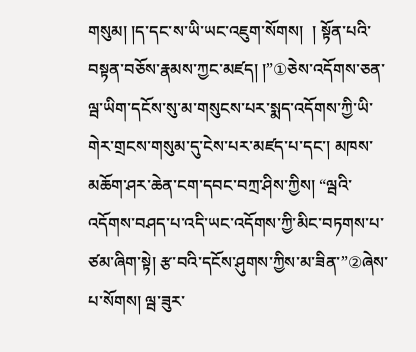གསུམ། །ད་དང་ས་ཡི་ཡང་འཇུག་སོགས།  ། སྟོན་པའི་བསྟན་བཅོས་རྣམས་ཀྱང་མཛད། །”①ཅེས་འདོགས་ཅན་ལྦ་ཡིག་དངོས་སུ་མ་གསུངས་པར་སྨད་འདོགས་ཀྱི་ཡི་གེར་གྲངས་གསུམ་དུ་ངེས་པར་མཛད་པ་དང་། མཁས་མཆོག་ཤར་ཆེན་ངག་དབང་བཀྲ་ཤིས་ཀྱིས། “ལྦའི་འདོགས་བཤད་པ་འདི་ཡང་འདོགས་ཀྱི་མིང་བཏགས་པ་ཙམ་ཞིག་སྟེ། རྩ་བའི་དངོས་ཤུགས་ཀྱིས་མ་ཟིན་”②ཞེས་པ་སོགས། ལྦ་ཟུར་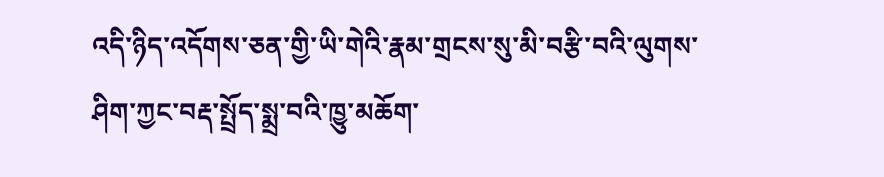འདི་ཉིད་འདོགས་ཅན་གྱི་ཡི་གེའི་རྣམ་གྲངས་སུ་མི་བརྩི་བའི་ལུགས་ཤིག་ཀྱང་བརྡ་སྤྲོད་སྨྲ་བའི་ཁྱུ་མཆོག་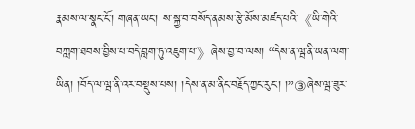རྣམས་ལ་སྣང་ངོ་། གཞན་ཡང་། ས་སྐྱ་བ་བསོད་ནམས་རྩེ་མོས་མཛད་པའི་《ཡི་གེའི་བཀླག་ཐབས་བྱིས་པ་བདེ་བླག་ཏུ་འཇུག་པ་》ཞེས་བྱ་བ་ལས། “དེས་ན་ལྦ་ནི་ཡན་ལག་ཡིན། །བོད་ལ་ལྦ་ནི་འར་བསྡུས་པས། །དེས་ན་མ་ནིང་བརྗོད་ཀྱང་རུང་། །”③ཞེས་ལྦ་ཟུར་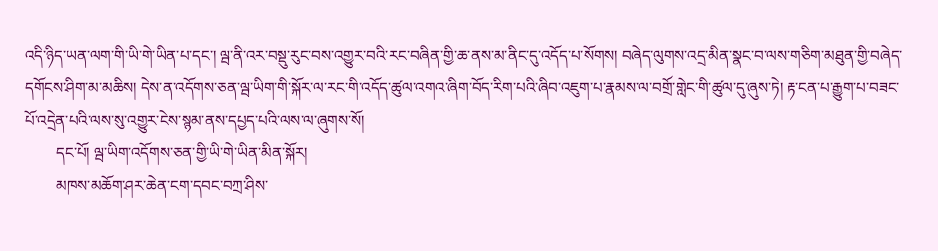འདི་ཉིད་ཡན་ལག་གི་ཡི་གེ་ཡིན་པ་དང་། ལྦ་ནི་འར་བསྡུ་རུང་བས་འགྱུར་བའི་རང་བཞིན་གྱི་ཆ་ནས་མ་ནིང་དུ་འདོད་པ་སོགས། བཞེད་ལུགས་འདྲ་མིན་སྣང་བ་ལས་གཅིག་མཐུན་གྱི་བཞེད་དགོངས་ཤིག་མ་མཆིས། དེས་ན་འདོགས་ཅན་ལྦ་ཡིག་གི་སྐོར་ལ་རང་གི་འདོད་ཚུལ་འགའ་ཞིག་བོད་རིག་པའི་ཞིབ་འཇུག་པ་རྣམས་ལ་བགྲོ་གླེང་གི་ཚུལ་དུ་ཞུས་ཏེ། རྟ་ངན་པ་རྒྱུག་པ་བཟང་པོ་འདྲེན་པའི་ལས་སུ་འགྱུར་ངེས་སྙམ་ནས་དཔྱད་པའི་ལས་ལ་ཞུགས་སོ།
        དང་པོ། ལྦ་ཡིག་འདོགས་ཅན་གྱི་ཡི་གེ་ཡིན་མིན་སྐོར།
        མཁས་མཆོག་ཤར་ཆེན་ངག་དབང་བཀྲ་ཤིས་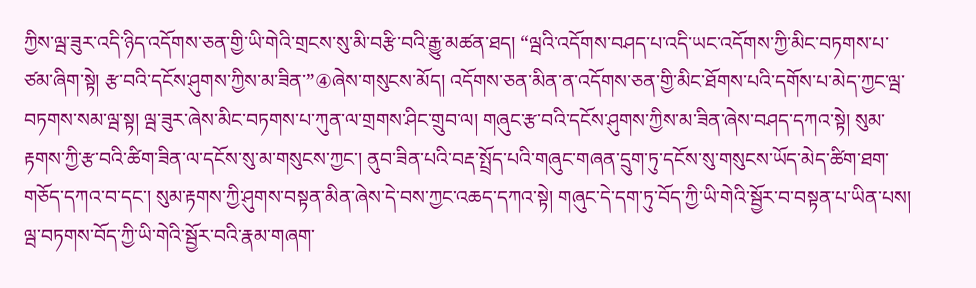ཀྱིས་ལྦ་ཟུར་འདི་ཉིད་འདོགས་ཅན་གྱི་ཡི་གེའི་གྲངས་སུ་མི་བརྩི་བའི་རྒྱུ་མཚན་ཐད། “ལྦའི་འདོགས་བཤད་པ་འདི་ཡང་འདོགས་ཀྱི་མིང་བཏགས་པ་ཙམ་ཞིག་སྟེ། རྩ་བའི་དངོས་ཤུགས་ཀྱིས་མ་ཟིན་”④ཞེས་གསུངས་མོད། འདོགས་ཅན་མིན་ན་འདོགས་ཅན་གྱི་མིང་ཐོགས་པའི་དགོས་པ་མེད་ཀྱང་ལྦ་བཏགས་སམ་ལྦ་སྟ། ལྦ་ཟུར་ཞེས་མིང་བཏགས་པ་ཀུན་ལ་གྲགས་ཤིང་གྲུབ་ལ། གཞུང་རྩ་བའི་དངོས་ཤུགས་ཀྱིས་མ་ཟིན་ཞེས་བཤད་དཀའ་སྟེ། སུམ་རྟགས་ཀྱི་རྩ་བའི་ཚིག་ཟིན་ལ་དངོས་སུ་མ་གསུངས་ཀྱང་། ནུབ་ཟིན་པའི་བརྡ་སྤྲོད་པའི་གཞུང་གཞན་དྲུག་ཏུ་དངོས་སུ་གསུངས་ཡོད་མེད་ཚིག་ཐག་གཅོད་དཀའ་བ་དང་། སུམ་རྟགས་ཀྱི་ཤུགས་བསྟན་མིན་ཞེས་དེ་བས་ཀྱང་འཆད་དཀའ་སྟེ། གཞུང་དེ་དག་ཏུ་བོད་ཀྱི་ཡི་གེའི་སྦྱོར་བ་བསྟན་པ་ཡིན་པས། ལྦ་བཏགས་བོད་ཀྱི་ཡི་གེའི་སྦྱོར་བའི་རྣམ་གཞག་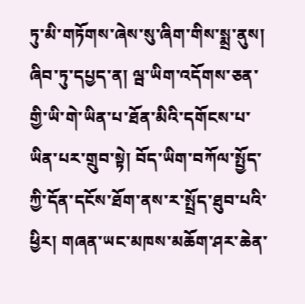ཏུ་མི་གཏོགས་ཞེས་སུ་ཞིག་གིས་སྨྲ་ནུས། ཞིབ་ཏུ་དཔྱད་ན། ལྦ་ཡིག་འདོགས་ཅན་གྱི་ཡི་གེ་ཡིན་པ་ཐོན་མིའི་དགོངས་པ་ཡིན་པར་གྲུབ་སྟེ། བོད་ཡིག་བཀོལ་སྤྱོད་ཀྱི་དོན་དངོས་ཐོག་ནས་ར་སྤྲོད་ཐུབ་པའི་ཕྱིར། གཞན་ཡང་མཁས་མཆོག་ཤར་ཆེན་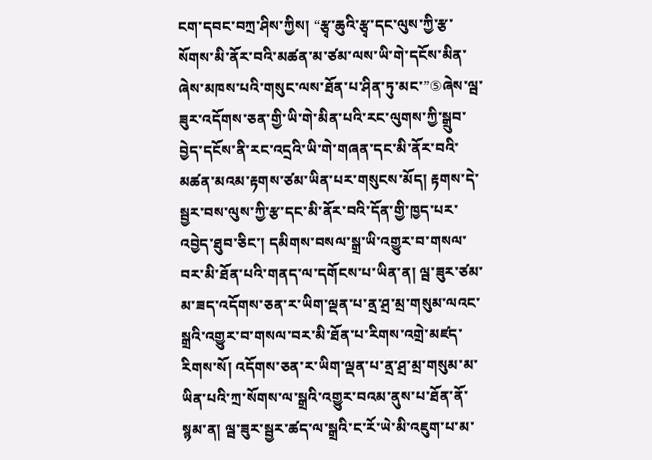ངག་དབང་བཀྲ་ཤིས་ཀྱིས། “རྩྭ་ཆུའི་རྩྭ་དང་ལུས་ཀྱི་རྩ་སོགས་མི་ནོར་བའི་མཚན་མ་ཙམ་ལས་ཡི་གེ་དངོས་མིན་ཞེས་མཁས་པའི་གསུང་ལས་ཐོན་པ་ཤིན་ཏུ་མང་”⑤ཞེས་ལྦ་ཟུར་འདོགས་ཅན་གྱི་ཡི་གེ་མིན་པའི་རང་ལུགས་ཀྱི་སྒྲུབ་བྱེད་དངོས་ནི་རང་འདྲའི་ཡི་གེ་གཞན་དང་མི་ནོར་བའི་མཚན་མའམ་རྟགས་ཙམ་ཡིན་པར་གསུངས་མོད། རྟགས་དེ་སྦྱར་བས་ལུས་ཀྱི་རྩ་དང་མི་ནོར་བའི་དོན་གྱི་ཁྱད་པར་འབྱེད་ཐུབ་ཅིང་། དམིགས་བསལ་སྒྲ་ཡི་འགྱུར་བ་གསལ་བར་མི་ཐོན་པའི་གནད་ལ་དགོངས་པ་ཡིན་ན། ལྦ་ཟུར་ཙམ་མ་ཟད་འདོགས་ཅན་ར་ཡིག་ལྡན་པ་ནྲ་ཤྲ་མྲ་གསུམ་ལའང་སྒྲའི་འགྱུར་བ་གསལ་བར་མི་ཐོན་པ་རིགས་འགྲེ་མཛད་རིགས་སོ། འདོགས་ཅན་ར་ཡིག་ལྡན་པ་ནྲ་ཤྲ་མྲ་གསུམ་མ་ཡིན་པའི་ཀྲ་སོགས་ལ་སྒྲའི་འགྱུར་བའམ་ནུས་པ་ཐོན་ནོ་སྙམ་ན། ལྦ་ཟུར་སྦྱར་ཚད་ལ་སྒྲའི་ང་རོ་ཡེ་མི་འཇུག་པ་མ་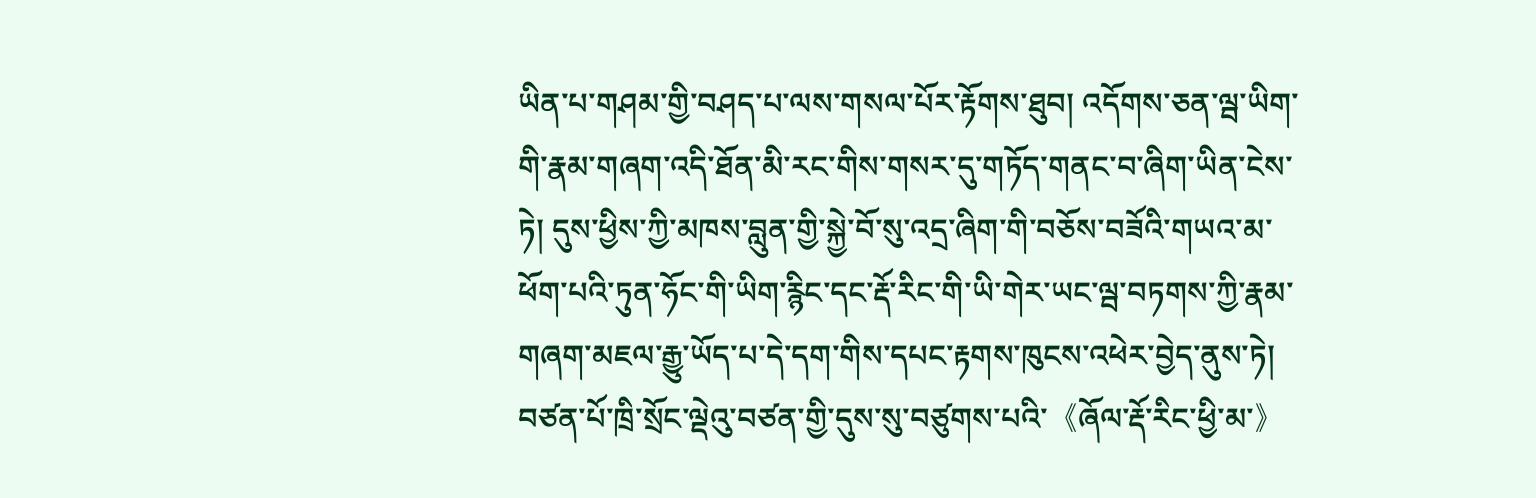ཡིན་པ་གཤམ་གྱི་བཤད་པ་ལས་གསལ་པོར་རྟོགས་ཐུབ། འདོགས་ཅན་ལྦ་ཡིག་གི་རྣམ་གཞག་འདི་ཐོན་མི་རང་གིས་གསར་དུ་གཏོད་གནང་བ་ཞིག་ཡིན་ངེས་ཏེ། དུས་ཕྱིས་ཀྱི་མཁས་བླུན་གྱི་སྐྱེ་བོ་སུ་འདྲ་ཞིག་གི་བཅོས་བཟོའི་གཡའ་མ་ཕོག་པའི་ཏུན་ཧོང་གི་ཡིག་རྙིང་དང་རྡོ་རིང་གི་ཡི་གེར་ཡང་ལྦ་བཏགས་ཀྱི་རྣམ་གཞག་མཇལ་རྒྱུ་ཡོད་པ་དེ་དག་གིས་དཔང་རྟགས་ཁུངས་འཕེར་བྱེད་ནུས་ཏེ། བཙན་པོ་ཁྲི་སྲོང་ལྡེའུ་བཙན་གྱི་དུས་སུ་བཙུགས་པའི་《ཞོལ་རྡོ་རིང་ཕྱི་མ་》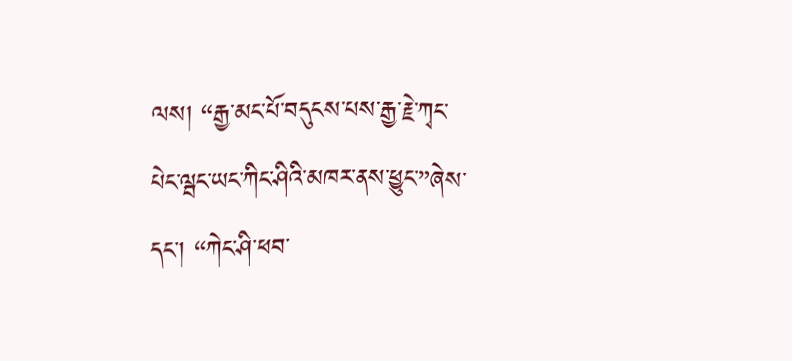ལས། “རྒྱ་མང་པོ་བདུངས་པས་རྒྱ་རྗེ་ཀྭང་པེང་ལྦང་ཡང་ཀིང་ཤིའི་མཁར་ནས་ཕྱུང་”ཞེས་དང་། “ཀེང་ཤི་ཕབ་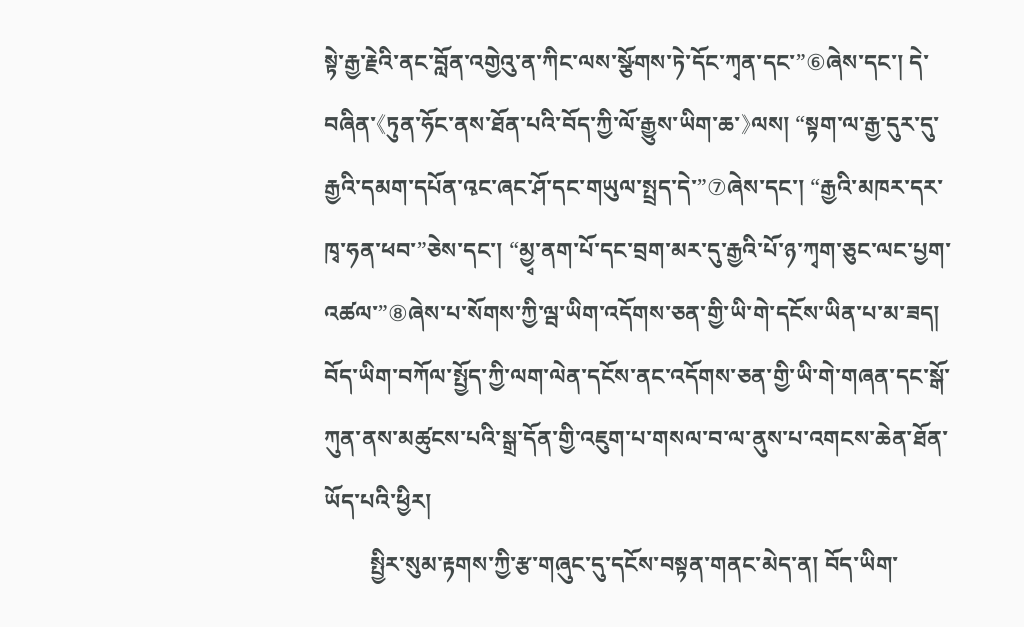སྟེ་རྒྱ་རྗེའི་ནང་བློན་འགྱེའུ་ན་ཀིང་ལས་སྩོགས་ཏེ་དོང་ཀྭན་དང་”⑥ཞེས་དང་། དེ་བཞིན་《ཏུན་ཧོང་ནས་ཐོན་པའི་བོད་ཀྱི་ལོ་རྒྱུས་ཡིག་ཆ་》ལས། “སྟག་ལ་རྒྱ་དུར་དུ་རྒྱའི་དམག་དཔོན་འྭང་ཞང་ཤོ་དང་གཡུལ་སྤྲད་དེ་”⑦ཞེས་དང་། “རྒྱའི་མཁར་དར་ཁྭ་ཧན་ཕབ་”ཅེས་དང་། “མྱྭ་ནག་པོ་དང་བྲག་མར་དུ་རྒྱའི་པོ་ཉ་ཀྭག་ཅུང་ལང་པྱག་འཚལ་”⑧ཞེས་པ་སོགས་ཀྱི་ལྦ་ཡིག་འདོགས་ཅན་གྱི་ཡི་གེ་དངོས་ཡིན་པ་མ་ཟད། བོད་ཡིག་བཀོལ་སྤྱོད་ཀྱི་ལག་ལེན་དངོས་ནང་འདོགས་ཅན་གྱི་ཡི་གེ་གཞན་དང་སྒོ་ཀུན་ནས་མཚུངས་པའི་སྒྲ་དོན་གྱི་འཇུག་པ་གསལ་བ་ལ་ནུས་པ་འགངས་ཆེན་ཐོན་ཡོད་པའི་ཕྱིར།
        སྤྱིར་སུམ་རྟགས་ཀྱི་རྩ་གཞུང་དུ་དངོས་བསྟན་གནང་མེད་ན། བོད་ཡིག་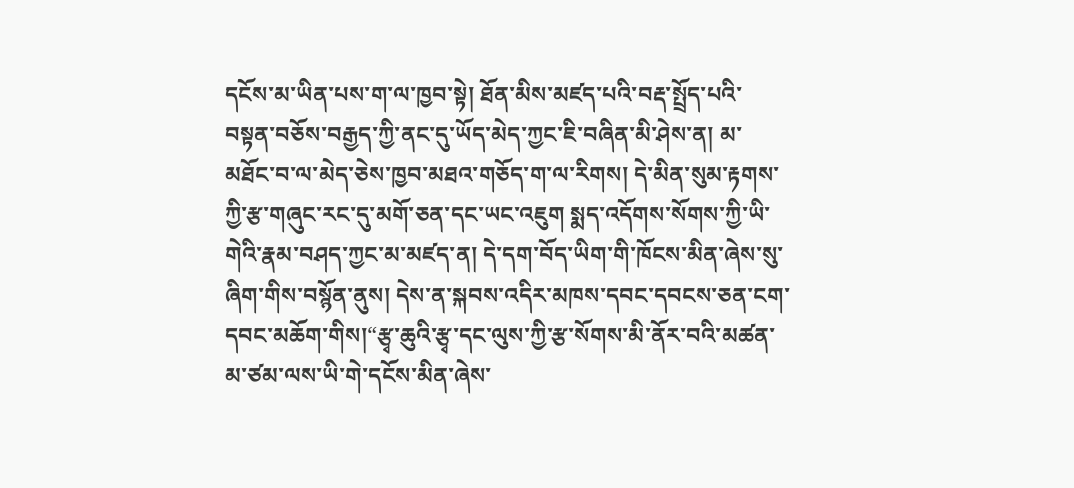དངོས་མ་ཡིན་པས་ག་ལ་ཁྱབ་སྟེ། ཐོན་མིས་མཛད་པའི་བརྡ་སྤྲོད་པའི་བསྟན་བཅོས་བརྒྱད་ཀྱི་ནང་དུ་ཡོད་མེད་ཀྱང་ཇི་བཞིན་མི་ཤེས་ན། མ་མཐོང་བ་ལ་མེད་ཅེས་ཁྱབ་མཐའ་གཅོད་ག་ལ་རིགས། དེ་མིན་སུམ་རྟགས་ཀྱི་རྩ་གཞུང་རང་དུ་མགོ་ཅན་དང་ཡང་འཇུག སྨད་འདོགས་སོགས་ཀྱི་ཡི་གེའི་རྣམ་བཤད་ཀྱང་མ་མཛད་ན། དེ་དག་བོད་ཡིག་གི་ཁོངས་མིན་ཞེས་སུ་ཞིག་གིས་བསྙོན་ནུས། དེས་ན་སྐབས་འདིར་མཁས་དབང་དབངས་ཅན་ངག་དབང་མཆོག་གིས།“རྩྭ་ཆུའི་རྩྭ་དང་ལུས་ཀྱི་རྩ་སོགས་མི་ནོར་བའི་མཚན་མ་ཙམ་ལས་ཡི་གེ་དངོས་མིན་ཞེས་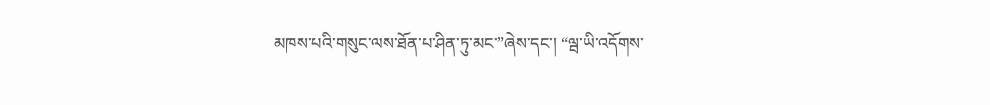མཁས་པའི་གསུང་ལས་ཐོན་པ་ཤིན་ཏུ་མང་”ཞེས་དང་། “ལྦ་ཡི་འདོགས་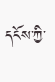དངོས་ཀྱི་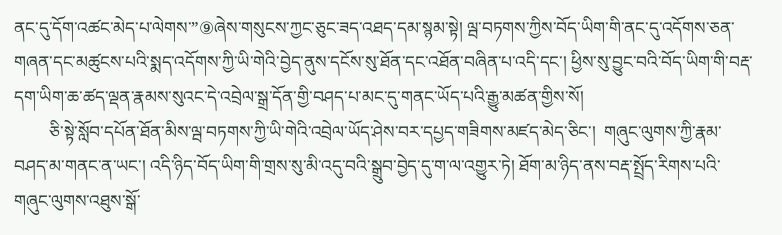ནང་དུ་དོག་འཚང་མེད་པ་ལེགས་”⑨ཞེས་གསུངས་ཀྱང་ཅུང་ཟད་འཐད་དམ་སྙམ་སྟེ། ལྦ་བཏགས་ཀྱིས་བོད་ཡིག་གི་ནང་དུ་འདོགས་ཅན་གཞན་དང་མཚུངས་པའི་སྨད་འདོགས་ཀྱི་ཡི་གེའི་བྱེད་ནུས་དངོས་སུ་ཐོན་དང་འཐོན་བཞིན་པ་འདི་དང་། ཕྱིས་སུ་བྱུང་བའི་བོད་ཡིག་གི་བརྡ་དག་ཡིག་ཆ་ཚད་ལྡན་རྣམས་སུའང་དེ་འབྲེལ་སྒྲ་དོན་གྱི་བཤད་པ་མང་དུ་གནང་ཡོད་པའི་རྒྱུ་མཚན་གྱིས་སོ།
        ཅི་སྟེ་སློབ་དཔོན་ཐོན་མིས་ལྦ་བཏགས་ཀྱི་ཡི་གེའི་འབྲེལ་ཡོད་ཤེས་བར་དཔྱད་གཟིགས་མཛད་མེད་ཅིང་།  གཞུང་ལུགས་ཀྱི་རྣམ་བཤད་མ་གནང་ན་ཡང་། འདི་ཉིད་བོད་ཡིག་གི་གྲས་སུ་མི་འདུ་བའི་སྒྲུབ་བྱེད་དུ་ག་ལ་འགྱུར་ཏེ། ཐོག་མ་ཉིད་ནས་བརྡ་སྤྲོད་རིགས་པའི་གཞུང་ལུགས་འཐུས་སྒོ་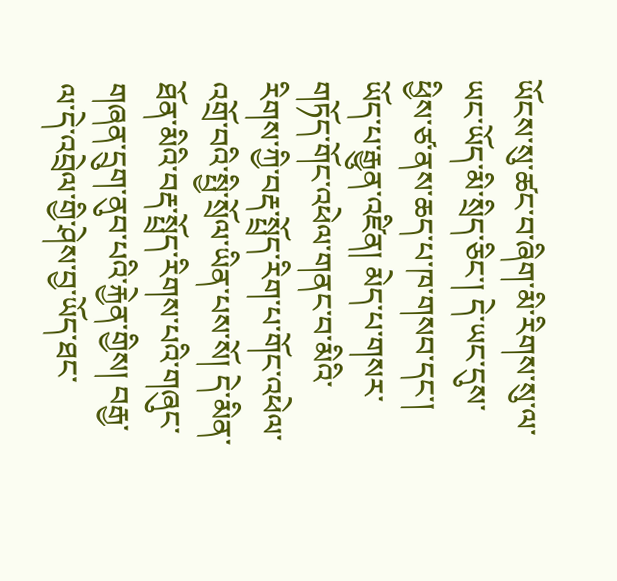ཡོངས་སུ་ཚང་བ་ཞིག་མི་རིགས་སུ་ལ་ཡང་ཡོད་མི་སྲིད་ཅིང་། དེ་ཡང་དུས་ཕྱིས་ཙ་ནས་ཆད་པ་ཁ་གསབ་དང་། ཡོད་པ་རྒྱུན་འཛིན། མེད་པ་གསར་གཏོད་གོང་འཕེལ་གནང་བ་མིའི་རིགས་ཀྱི་བརྡ་སྤྲོད་རིག་པ་གོང་འཕེལ་འགྲོ་བའི་སྤྱི་སྲོལ་ཡིན་པས་སོ། དེ་མིན་ཐོན་མིའི་བརྡ་སྤྲོད་རིགས་པའི་གཞུང་གཞན་དྲུག་ནུབ་པའི་རྐྱེན་གྱིས། བརྒྱ་ལ་དེ་འབྲེལ་གྱི་ཤེས་བྱ་ཡོད་ཐང་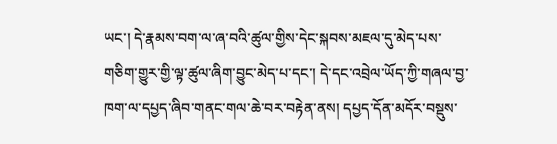ཡང་། དེ་རྣམས་བག་ལ་ཞ་བའི་ཚུལ་གྱིས་དེང་སྐབས་མཇལ་དུ་མེད་པས་གཅིག་གྱུར་གྱི་ལྟ་ཚུལ་ཞིག་བྱུང་མེད་པ་དང་། དེ་དང་འབྲེལ་ཡོད་ཀྱི་གཞལ་བྱ་ཁག་ལ་དཔྱད་ཞིབ་གནང་གལ་ཆེ་བར་བརྟེན་ནས། དཔྱད་དོན་མདོར་བསྡུས་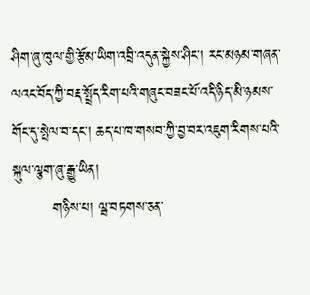ཤིག་ཞུ་ཁུལ་གྱི་རྩོམ་ཡིག་འབྲི་འདུན་སྐྱེས་ཤིང་། རང་མཉམ་གཞན་ལའང་བོད་ཀྱི་བརྡ་སྤྲོད་རིག་པའི་གཞུང་བཟང་པོ་འདི་ཉིད་མི་ཉམས་གོང་དུ་སྤེལ་བ་དང་། ཆད་པ་ཁ་གསབ་ཀྱི་བྱ་བར་འཇུག་རིགས་པའི་སྐུལ་ལྕག་ཞུ་རྒྱུ་ཡིན།
        གཉིས་པ། ལྦ་བཏགས་ཅན་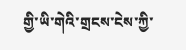གྱི་ཡི་གེའི་གྲངས་ངེས་ཀྱི་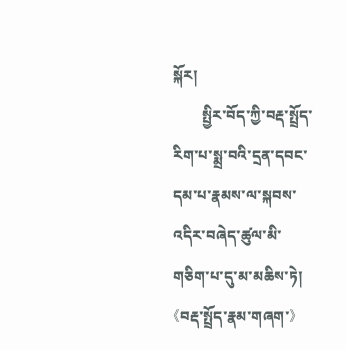སྐོར།
        སྤྱིར་བོད་ཀྱི་བརྡ་སྤྲོད་རིག་པ་སྨྲ་བའི་དྲན་དབང་དམ་པ་རྣམས་ལ་སྐབས་འདིར་བཞེད་ཚུལ་མི་གཅིག་པ་དུ་མ་མཆིས་ཏེ།《བརྡ་སྤྲོད་རྣམ་གཞག་》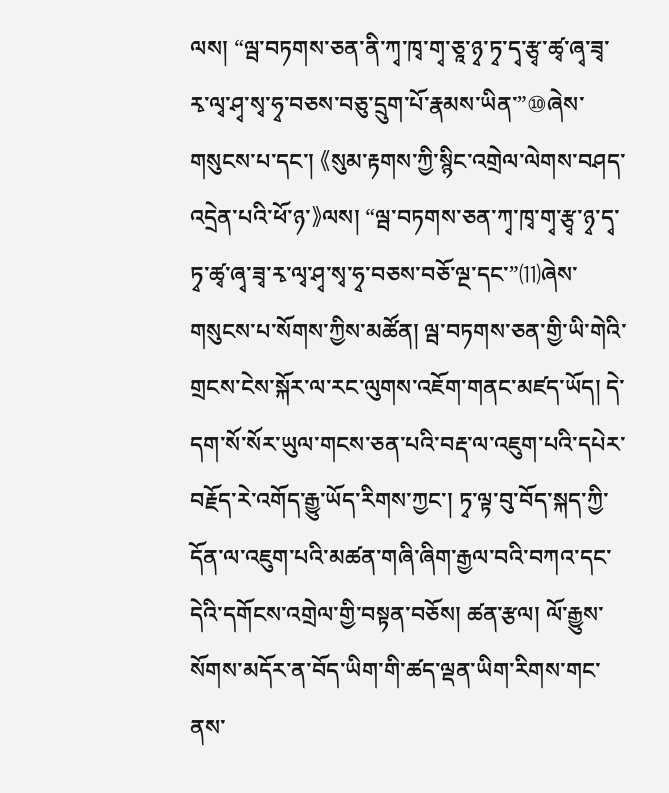ལས། “ལྦ་བཏགས་ཅན་ནི་ཀྭ་ཁྭ་གྭ་ཅཱ་ཉྭ་ཏྭ་དྭ་རྩྭ་ཚྭ་ཞྭ་ཟྭ་རྭ་ལྭ་ཤྭ་སྭ་ཧྭ་བཅས་བཅུ་དྲུག་པོ་རྣམས་ཡིན་”⑩ཞེས་གསུངས་པ་དང་། 《སུམ་རྟགས་ཀྱི་སྙིང་འགྲེལ་ལེགས་བཤད་འདྲེན་པའི་ཕོ་ཉ་》ལས། “ལྦ་བཏགས་ཅན་ཀྭ་ཁྭ་གྭ་རྩྭ་ཉྭ་དྭ་ཏྭ་ཚྭ་ཞྭ་ཟྭ་རྭ་ལྭ་ཤྭ་སྭ་ཧྭ་བཅས་བཅོ་ལྔ་དང་”⑾ཞེས་གསུངས་པ་སོགས་ཀྱིས་མཚོན། ལྦ་བཏགས་ཅན་གྱི་ཡི་གེའི་གྲངས་ངེས་སྐོར་ལ་རང་ལུགས་འཇོག་གནང་མཛད་ཡོད། དེ་དག་སོ་སོར་ཡུལ་གངས་ཅན་པའི་བརྡ་ལ་འཇུག་པའི་དཔེར་བརྗོད་རེ་འགོད་རྒྱུ་ཡོད་རིགས་ཀྱང་། ཏྭ་ལྟ་བུ་བོད་སྐད་ཀྱི་དོན་ལ་འཇུག་པའི་མཚན་གཞི་ཞིག་རྒྱལ་བའི་བཀའ་དང་དེའི་དགོངས་འགྲེལ་གྱི་བསྟན་བཅོས། ཚན་རྩལ། ལོ་རྒྱུས་སོགས་མདོར་ན་བོད་ཡིག་གི་ཚད་ལྡན་ཡིག་རིགས་གང་ནས་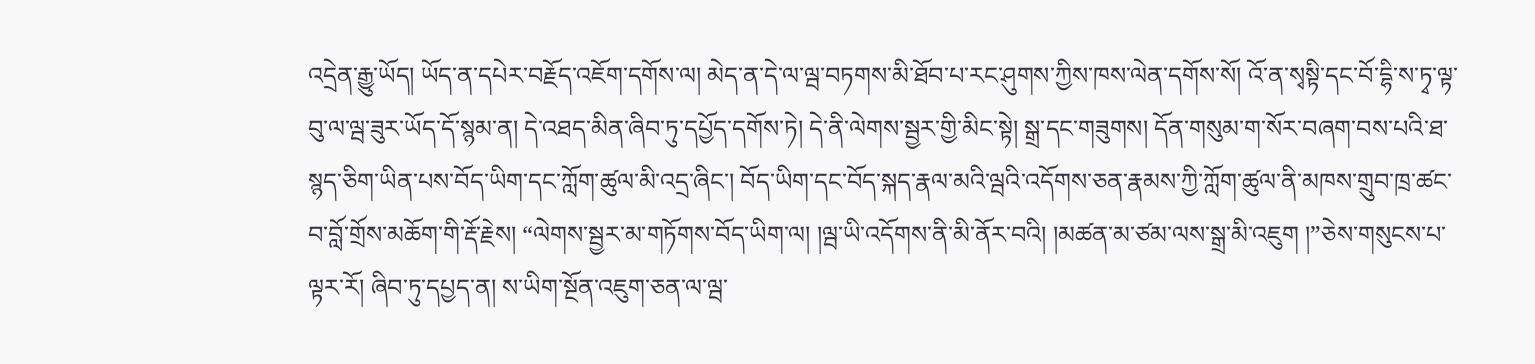འདྲེན་རྒྱུ་ཡོད། ཡོད་ན་དཔེར་བརྗོད་འཇོག་དགོས་ལ། མེད་ན་དེ་ལ་ལྦ་བཏགས་མི་ཐོབ་པ་རང་ཤུགས་ཀྱིས་ཁས་ལེན་དགོས་སོ། འོ་ན་སྭསྟི་དང་བོ་དྷི་ས་ཏྭ་ལྟ་བུ་ལ་ལྦ་ཟུར་ཡོད་དོ་སྙམ་ན། དེ་འཐད་མིན་ཞིབ་ཏུ་དཔྱོད་དགོས་ཏེ། དེ་ནི་ལེགས་སྦྱར་གྱི་མིང་སྟེ། སྒྲ་དང་གཟུགས། དོན་གསུམ་ག་སོར་བཞག་བས་པའི་ཐ་སྙད་ཅིག་ཡིན་པས་བོད་ཡིག་དང་ཀློག་ཚུལ་མི་འདྲ་ཞིང་། བོད་ཡིག་དང་བོད་སྐད་རྣལ་མའི་ལྦའི་འདོགས་ཅན་རྣམས་ཀྱི་ཀློག་ཚུལ་ནི་མཁས་གྲུབ་ཁྲ་ཚང་བ་བློ་གྲོས་མཆོག་གི་རྡོ་རྗེས། “ལེགས་སྦྱར་མ་གཏོགས་བོད་ཡིག་ལ། །ལྦ་ཡི་འདོགས་ནི་མི་ནོར་བའི། །མཚན་མ་ཙམ་ལས་སྒྲ་མི་འཇུག །”ཅེས་གསུངས་པ་ལྟར་རོ། ཞིབ་ཏུ་དཔྱད་ན། ས་ཡིག་སྔོན་འཇུག་ཅན་ལ་ལྦ་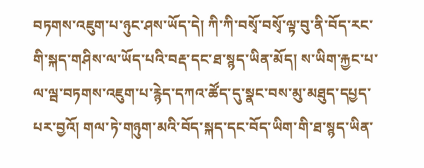བཏགས་འཇུག་པ་ཉུང་ཤས་ཡོད་དེ། ཀི་ཀི་བསྭོ་བསྭོ་ལྟ་བུ་ནི་བོད་རང་གི་སྐད་གཤིས་ལ་ཡོད་པའི་བརྡ་དང་ཐ་སྙད་ཡིན་མོད། ས་ཡིག་རྐྱང་པ་ལ་ལྦ་བཏགས་འཇུག་པ་རྙེད་དཀའ་ཚོད་དུ་སྣང་བས་མུ་མཐུད་དཔྱད་པར་བྱའོ། གལ་ཏེ་གཉུག་མའི་བོད་སྐད་དང་བོད་ཡིག་གི་ཐ་སྙད་ཡིན་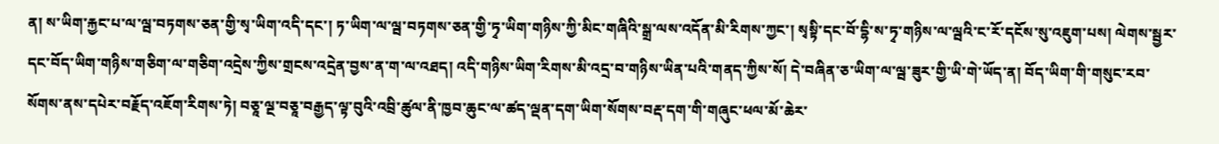ན། ས་ཡིག་རྐྱང་པ་ལ་ལྦ་བཏགས་ཅན་གྱི་སྭ་ཡིག་འདི་དང་། ཏ་ཡིག་ལ་ལྦ་བཏགས་ཅན་གྱི་ཏྭ་ཡིག་གཉིས་ཀྱི་མིང་གཞིའི་སྒྲ་ལས་འདོན་མི་རིགས་ཀྱང་། སྭསྟི་དང་བོ་དྷི་ས་ཏྭ་གཉིས་ལ་ལྦའི་ང་རོ་དངོས་སུ་འཇུག་པས། ལེགས་སྦྱར་དང་བོད་ཡིག་གཉིས་གཅིག་ལ་གཅིག་འདྲེས་ཀྱིས་གྲངས་འདྲེན་བྱས་ན་ག་ལ་འཐད། འདི་གཉིས་ཡིག་རིགས་མི་འདྲ་བ་གཉིས་ཡིན་པའི་གནད་ཀྱིས་སོ། དེ་བཞིན་ཅ་ཡིག་ལ་ལྦ་ཟུར་གྱི་ཡི་གེ་ཡོད་ན། བོད་ཡིག་གི་གསུང་རབ་སོགས་ནས་དཔེར་བརྗོད་འཇོག་རིགས་ཏེ། བཅཱ་ལྔ་བཅཱ་བརྒྱད་ལྟ་བུའི་འབྲི་ཚུལ་ནི་ཁྱབ་ཆུང་ལ་ཚད་ལྡན་དག་ཡིག་སོགས་བརྡ་དག་གི་གཞུང་ཕལ་མོ་ཆེར་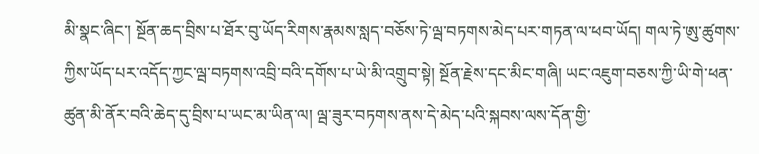མི་སྣང་ཞིང་། སྔོན་ཆད་བྲིས་པ་ཐོར་བུ་ཡོད་རིགས་རྣམས་སླད་བཅོས་ཏེ་ལྦ་བཏགས་མེད་པར་གཏན་ལ་ཕབ་ཡོད། གལ་ཏེ་ཨུ་ཚུགས་ཀྱིས་ཡོད་པར་འདོད་ཀྱང་ལྦ་བཏགས་འབྲི་བའི་དགོས་པ་ཡེ་མི་འགྲུབ་སྟེ། སྔོན་རྗེས་དང་མིང་གཞི། ཡང་འཇུག་བཅས་ཀྱི་ཡི་གེ་ཕན་ཚུན་མི་ནོར་བའི་ཆེད་དུ་བྲིས་པ་ཡང་མ་ཡིན་ལ། ལྦ་ཟུར་བཏགས་ནས་དེ་མེད་པའི་སྐབས་ལས་དོན་གྱི་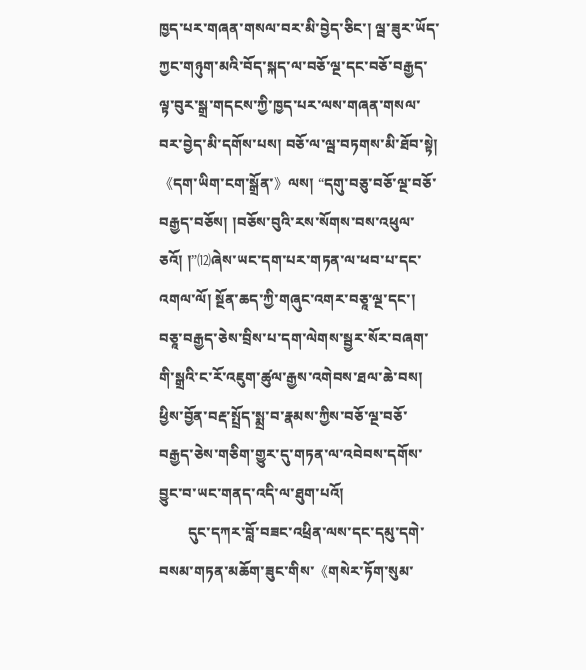ཁྱད་པར་གཞན་གསལ་བར་མི་བྱེད་ཅིང་། ལྦ་ཟུར་ཡོད་ཀྱང་གཉུག་མའི་བོད་སྐད་ལ་བཅོ་ལྔ་དང་བཅོ་བརྒྱད་ལྟ་བུར་སྒྲ་གདངས་ཀྱི་ཁྱད་པར་ལས་གཞན་གསལ་བར་བྱེད་མི་དགོས་པས། བཅོ་ལ་ལྦ་བཏགས་མི་ཐོབ་སྟེ། 《དག་ཡིག་ངག་སྒྲོན་》ལས། “དགུ་བཅུ་བཅོ་ལྔ་བཅོ་བརྒྱད་བཅོས། །བཅོས་བུའི་རས་སོགས་བས་འཕུལ་ཅའོ། །”⑿ཞེས་ཡང་དག་པར་གཏན་ལ་ཕབ་པ་དང་འགལ་ལོ། སྔོན་ཆད་ཀྱི་གཞུང་འགར་བཅཱ་ལྔ་དང་། བཅཱ་བརྒྱད་ཅེས་བྲིས་པ་དག་ལེགས་སྦྱར་སོར་བཞག་གི་སྒྲའི་ང་རོ་འཇུག་ཚུལ་རྒྱས་འགེབས་ཐལ་ཆེ་བས། ཕྱིས་བྱོན་བརྡ་སྤྲོད་སྨྲ་བ་རྣམས་ཀྱིས་བཅོ་ལྔ་བཅོ་བརྒྱད་ཅེས་གཅིག་གྱུར་དུ་གཏན་ལ་འབེབས་དགོས་བྱུང་བ་ཡང་གནད་འདི་ལ་ཐུག་པའོ།
        དུང་དཀར་བློ་བཟང་འཕྲིན་ལས་དང་དམུ་དགེ་བསམ་གཏན་མཆོག་ཟུང་གིས་《གསེར་ཏོག་སུམ་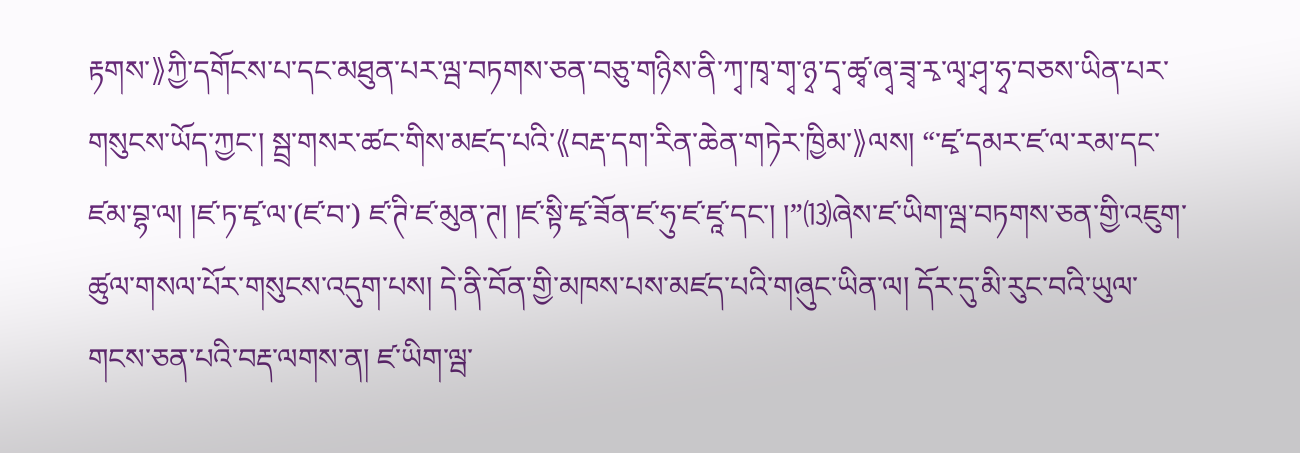རྟགས་》ཀྱི་དགོངས་པ་དང་མཐུན་པར་ལྦ་བཏགས་ཅན་བཅུ་གཉིས་ནི་ཀྭ་ཁྭ་གྭ་ཉྭ་དྭ་ཚྭ་ཞྭ་ཟྭ་རྭ་ལྭ་ཤྭ་ཧྭ་བཅས་ཡིན་པར་གསུངས་ཡོད་ཀྱང་། སྦྲ་གསར་ཚང་གིས་མཛད་པའི་《བརྡ་དག་རིན་ཆེན་གཏེར་ཁྱིམ་》ལས། “་ཛྭ་དམར་ཛ་ལ་རམ་དང་ཛམ་བྷ་ལ། །ཛ་ཏ་ཛྭ་ལ་(ཛ་བ་) ཛ་ཊི་ཛ་མུན་ཊ། །ཛ་སྟི་ཛྭ་ཟོན་ཛ་ཧུ་ཛ་ཛཱ་དང་། །”⒀ཞེས་ཛ་ཡིག་ལྦ་བཏགས་ཅན་གྱི་འཇུག་ཚུལ་གསལ་པོར་གསུངས་འདུག་པས། དེ་ནི་བོན་གྱི་མཁས་པས་མཛད་པའི་གཞུང་ཡིན་ལ། དོར་དུ་མི་རུང་བའི་ཡུལ་གངས་ཅན་པའི་བརྡ་ལགས་ན། ཛ་ཡིག་ལྦ་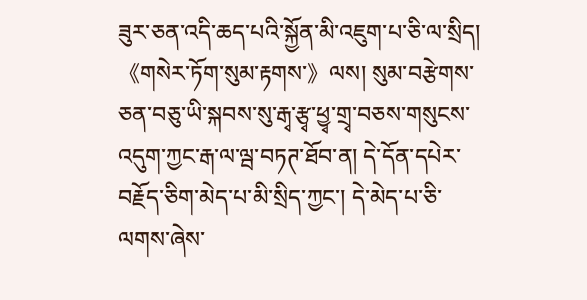ཟུར་ཅན་འདི་ཆད་པའི་སྐྱོན་མི་འཇུག་པ་ཅི་ལ་སྲིད། 《གསེར་ཏོག་སུམ་རྟགས་》ལས། སུམ་བརྩེགས་ཅན་བཅུ་ཡི་སྐབས་སུ་རྒྭ་རྩྭ་ཕྱྭ་གྲྭ་བཅས་གསུངས་འདུག་ཀྱང་རྒ་ལ་ལྦ་བཏཊ་ཐོབ་ན། དེ་དོན་དཔེར་བརྗོད་ཅིག་མེད་པ་མི་སྲིད་ཀྱང་། དེ་མེད་པ་ཅི་ལགས་ཞེས་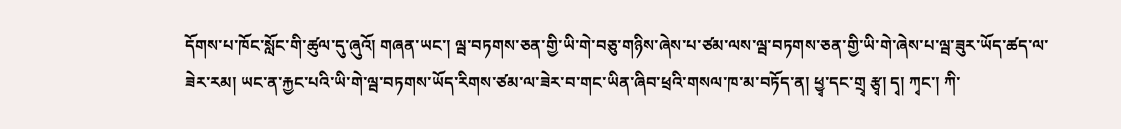དོགས་པ་ཁོང་སློང་གི་ཚུལ་དུ་ཞུའོ། གཞན་ཡང་། ལྦ་བཏགས་ཅན་གྱི་ཡི་གེ་བཅུ་གཉིས་ཞེས་པ་ཙམ་ལས་ལྦ་བཏགས་ཅན་གྱི་ཡི་གེ་ཞེས་པ་ལྦ་ཟུར་ཡོད་ཚད་ལ་ཟེར་རམ། ཡང་ན་རྐྱང་པའི་ཡི་གེ་ལྦ་བཏགས་ཡོད་རིགས་ཙམ་ལ་ཟེར་བ་གང་ཡིན་ཞིབ་ཕྲའི་གསལ་ཁ་མ་བཏོད་ན། ཕྱྭ་དང་གྲྭ རྩྭ། དྭ། ཀྭང་། ཀི་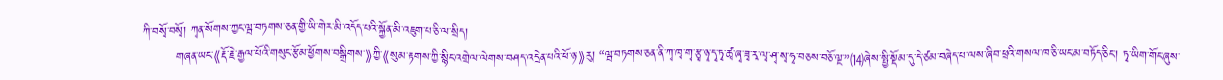ཀི་བསྭོ་བསྭོ། ཀྭན་སོགས་ཀྱང་ལྦ་བཏགས་ཅན་གྱི་ཡི་གེར་མི་འདོད་པའི་སྐྱོན་མི་འཇུག་པ་ཅི་ལ་སྲིད།
        གཞན་ཡང་《རྡོ་རྗེ་རྒྱལ་པོའི་གསུང་རྩོམ་ཕྱོགས་བསྒྲིགས་》ཀྱི་《སུམ་རྟགས་ཀྱི་སྙིང་འགྲེལ་ལེགས་བཤད་འདྲེན་པའི་ཕོ་ཉ་》རུ། “ལྦ་བཏགས་ཅན་ནི་ཀྭ་ཁྭ་གྭ་རྩྭ་ཉྭ་དྭ་ཏྭ་ཚྭ་ཞྭ་ཟྭ་རྭ་ལྭ་ཤྭ་སྭ་ཧྭ་བཅས་བཅོ་ལྔ་”⒁ཞེས་སྤྱི་སྡོམ་དུ་དེ་ཙམ་བཞེད་པ་ལས་ཞིབ་ཕྲའི་གསལ་ཁ་ཅི་ཡང་མ་བཏོད་ཅིང་། ཏྭ་ཡིག་གོང་ཞུས་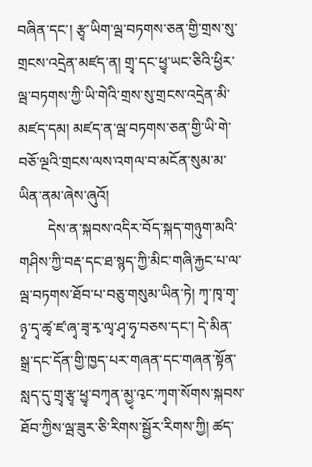བཞིན་དང་། རྩྭ་ཡིག་ལྦ་བཏགས་ཅན་གྱི་གྲས་སུ་གྲངས་འདྲེན་མཛད་ན། གྲྭ་དང་ཕྱྭ་ཡང་ཅིའི་ཕྱིར་ལྦ་བཏགས་ཀྱི་ཡི་གེའི་གྲས་སུ་གྲངས་འདྲེན་མི་མཛད་དམ། མཛད་ན་ལྦ་བཏགས་ཅན་གྱི་ཡི་གེ་བཅོ་ལྔའི་གྲངས་ལས་འགལ་བ་མངོན་སུམ་མ་ཡིན་ནམ་ཞེས་ཞུའོ།
        དེས་ན་སྐབས་འདིར་བོད་སྐད་གཉུག་མའི་གཤིས་ཀྱི་བརྡ་དང་ཐ་སྙད་ཀྱི་མིང་གཞི་རྐྱང་པ་ལ་ལྦ་བཏགས་ཐོབ་པ་བཅུ་གསུམ་ཡིན་ཏེ། ཀྭ་ཁྭ་གྭ་ཉྭ་དྭ་ཚྭ་ཛ་ཞྭ་ཟྭ་རྭ་ལྭ་ཤྭ་ཧྭ་བཅས་དང་། དེ་མིན་སྒྲ་དང་དོན་གྱི་ཁྱད་པར་གཞན་དང་གཞན་སྟོན་སླད་དུ་གྲྭ་རྩྭ་ཕྱྭ་བཀྭན་མྱྭ་འྭང་ཀྭག་སོགས་སྐབས་ཐོབ་ཀྱིས་ལྦ་ཟུར་ཅི་རིགས་སྦྱོར་རིགས་ཀྱི། ཚད་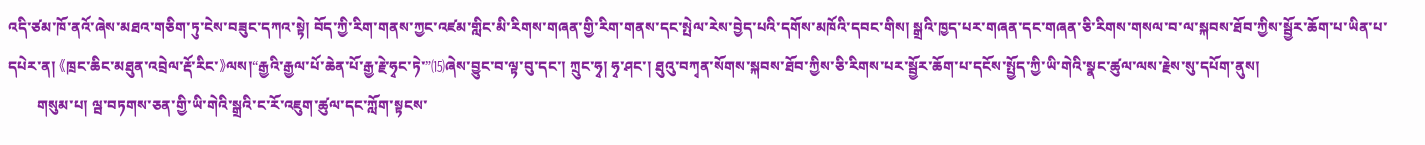འདི་ཙམ་ཁོ་ནའོ་ཞེས་མཐའ་གཅིག་ཏུ་ངེས་བཟུང་དཀའ་སྟེ། བོད་ཀྱི་རིག་གནས་ཀྱང་འཛམ་གླིང་མི་རིགས་གཞན་གྱི་རིག་གནས་དང་སྤེལ་རེས་བྱེད་པའི་དགོས་མཁོའི་དབང་གིས། སྒྲའི་ཁྱད་པར་གཞན་དང་གཞན་ཅི་རིགས་གསལ་བ་ལ་སྐབས་ཐོབ་ཀྱིས་སྦྱོར་ཆོག་པ་ཡིན་པ་དཔེར་ན། 《ཁྲང་ཆིང་མཐུན་འབྲེལ་རྡོ་རིང་》ལས།“རྒྱའི་རྒྱལ་པོ་ཆེན་པོ་རྒྱ་རྗེ་ཧྭང་ཏེ་”⒂ཞེས་བྱུང་བ་ལྟ་བུ་དང་། ཀྲུང་ཧྭ། ཧྭ་ཤང་། ཐུའུ་བཀྭན་སོགས་སྐབས་ཐོབ་ཀྱིས་ཅི་རིགས་པར་སྦྱོར་ཆོག་པ་དངོས་སྤྱོད་ཀྱི་ཡི་གེའི་སྣང་ཚུལ་ལས་རྗེས་སུ་དཔོག་ནུས།
        གསུམ་པ། ལྦ་བཏགས་ཅན་གྱི་ཡི་གེའི་སྒྲའི་ང་རོ་འཇུག་ཚུལ་དང་ཀློག་སྟངས་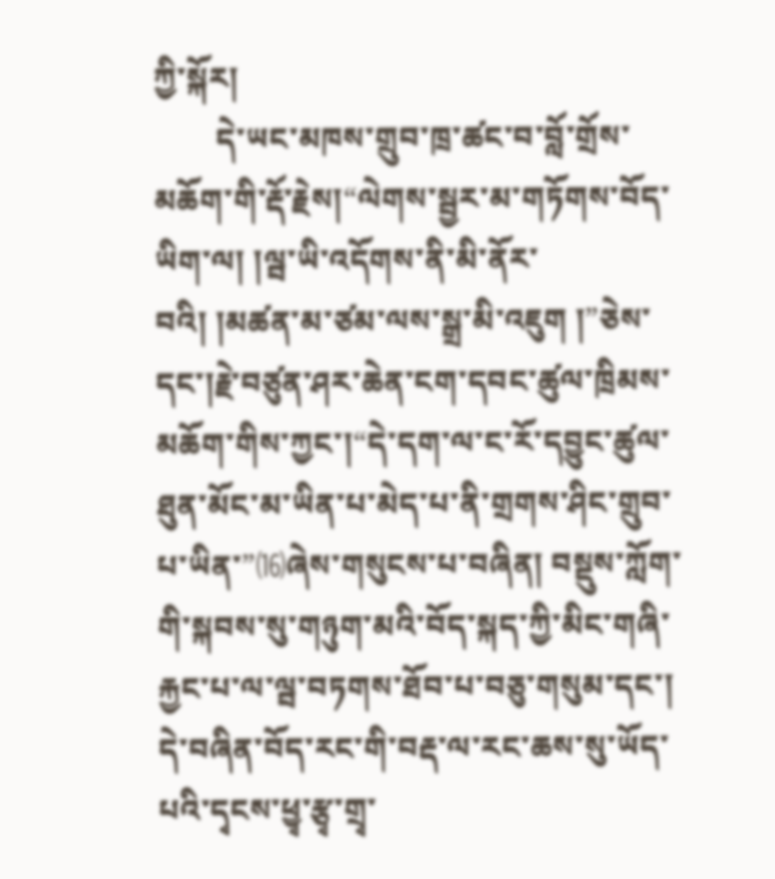ཀྱི་སྐོར།
        དེ་ཡང་མཁས་གྲུབ་ཁྲ་ཚང་བ་བློ་གྲོས་མཆོག་གི་རྡོ་རྗེས།“ལེགས་སྦྱར་མ་གཏོགས་བོད་ཡིག་ལ། །ལྦ་ཡི་འདོགས་ནི་མི་ནོར་བའི། །མཚན་མ་ཙམ་ལས་སྒྲ་མི་འཇུག །”ཅེས་དང་།རྗེ་བཙུན་ཤར་ཆེན་ངག་དབང་ཚུལ་ཁྲིམས་མཆོག་གིས་ཀྱང་།“དེ་དག་ལ་ང་རོ་དབྱུང་ཚུལ་ཐུན་མོང་མ་ཡིན་པ་མེད་པ་ནི་གྲགས་ཤིང་གྲུབ་པ་ཡིན་”⒃ཞེས་གསུངས་པ་བཞིན། བསྡུས་ཀློག་གི་སྐབས་སུ་གཉུག་མའི་བོད་སྐད་ཀྱི་མིང་གཞི་རྐྱང་པ་ལ་ལྦ་བཏགས་ཐོབ་པ་བཅུ་གསུམ་དང་། དེ་བཞིན་བོད་རང་གི་བརྡ་ལ་རང་ཆས་སུ་ཡོད་པའི་དྭངས་ཕྱྭ་རྩྭ་གྲྭ་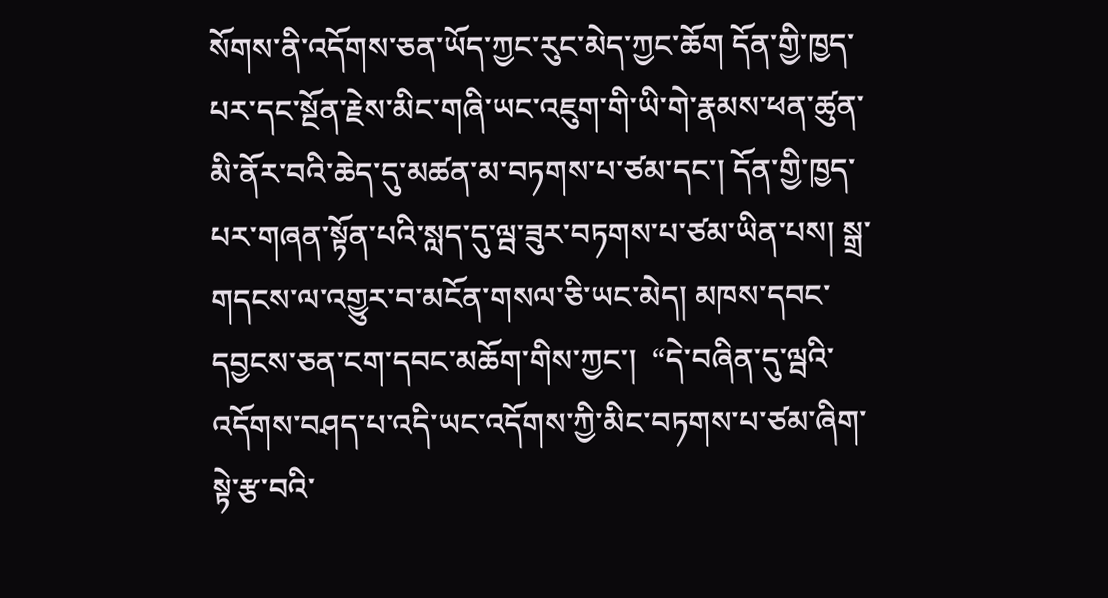སོགས་ནི་འདོགས་ཅན་ཡོད་ཀྱང་རུང་མེད་ཀྱང་ཆོག དོན་གྱི་ཁྱད་པར་དང་སྔོན་རྗེས་མིང་གཞི་ཡང་འཇུག་གི་ཡི་གེ་རྣམས་ཕན་ཚུན་མི་ནོར་བའི་ཆེད་དུ་མཚན་མ་བཏགས་པ་ཙམ་དང་། དོན་གྱི་ཁྱད་པར་གཞན་སྟོན་པའི་སླད་དུ་ལྦ་ཟུར་བཏགས་པ་ཙམ་ཡིན་པས། སྒྲ་གདངས་ལ་འགྱུར་བ་མངོན་གསལ་ཅི་ཡང་མེད། མཁས་དབང་དབྱངས་ཅན་ངག་དབང་མཆོག་གིས་ཀྱང་།  “དེ་བཞིན་དུ་ལྦའི་འདོགས་བཤད་པ་འདི་ཡང་འདོགས་ཀྱི་མིང་བཏགས་པ་ཙམ་ཞིག་སྟེ་རྩ་བའི་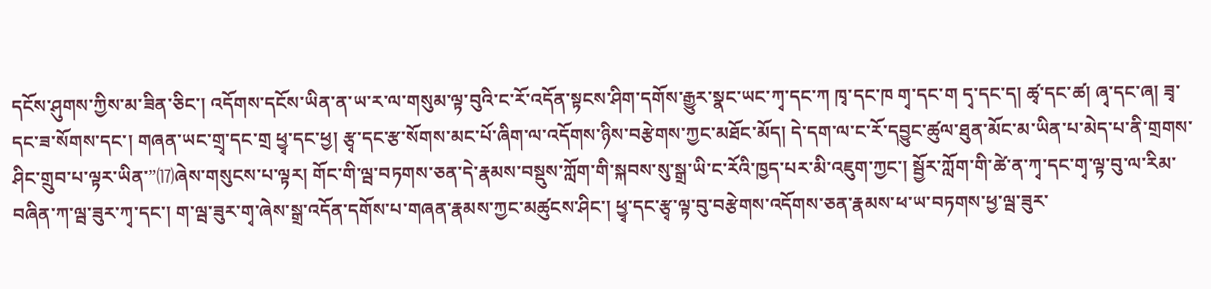དངོས་ཤུགས་ཀྱིས་མ་ཟིན་ཅིང་། འདོགས་དངོས་ཡིན་ན་ཡ་ར་ལ་གསུམ་ལྟ་བུའི་ང་རོ་འདོན་སྟངས་ཤིག་དགོས་རྒྱུར་སྣང་ཡང་ཀྭ་དང་ཀ ཁྭ་དང་ཁ གྭ་དང་ག དྭ་དང་ད། ཚྭ་དང་ཚ། ཞྭ་དང་ཞ། ཟྭ་དང་ཟ་སོགས་དང་། གཞན་ཡང་གྲྭ་དང་གྲ ཕྱྭ་དང་ཕྱ། རྩྭ་དང་རྩ་སོགས་མང་པོ་ཞིག་ལ་འདོགས་ཉིས་བརྩེགས་ཀྱང་མཐོང་མོད། དེ་དག་ལ་ང་རོ་དབྱུང་ཚུལ་ཐུན་མོང་མ་ཡིན་པ་མེད་པ་ནི་གྲགས་ཤིང་གྲུབ་པ་ལྟར་ཡིན་”⒄ཞེས་གསུངས་པ་ལྟར། གོང་གི་ལྦ་བཏགས་ཅན་དེ་རྣམས་བསྡུས་ཀློག་གི་སྐབས་སུ་སྒྲ་ཡི་ང་རོའི་ཁྱད་པར་མི་འཇུག་ཀྱང་། སྦྱོར་ཀློག་གི་ཚེ་ན་ཀྭ་དང་གྭ་ལྟ་བུ་ལ་རིམ་བཞིན་ཀ་ལྦ་ཟུར་ཀྭ་དང་། ག་ལྦ་ཟུར་གྭ་ཞེས་སྒྲ་འདོན་དགོས་པ་གཞན་རྣམས་ཀྱང་མཚུངས་ཤིང་། ཕྱྭ་དང་རྩྭ་ལྟ་བུ་བརྩེགས་འདོགས་ཅན་རྣམས་ཕ་ཡ་བཏགས་ཕྱ་ལྦ་ཟུར་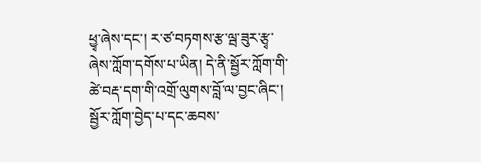ཕྱྭ་ཞེས་དང་། ར་ཙ་བཏགས་རྩ་ལྦ་ཟུར་རྩྭ་ཞེས་ཀློག་དགོས་པ་ཡིན། དེ་ནི་སྦྱོར་ཀློག་གི་ཚེ་བརྡ་དག་གི་འགྲོ་ལུགས་བློ་ལ་བྱང་ཞིང་། སྦྱོར་ཀློག་བྱེད་པ་དང་ཆབས་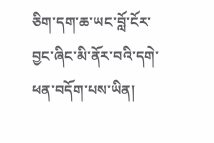ཅིག་དག་ཆ་ཡང་བློ་ངོར་བྱང་ཞིང་མི་ནོར་བའི་དགེ་ཕན་བདོག་པས་ཡིན།